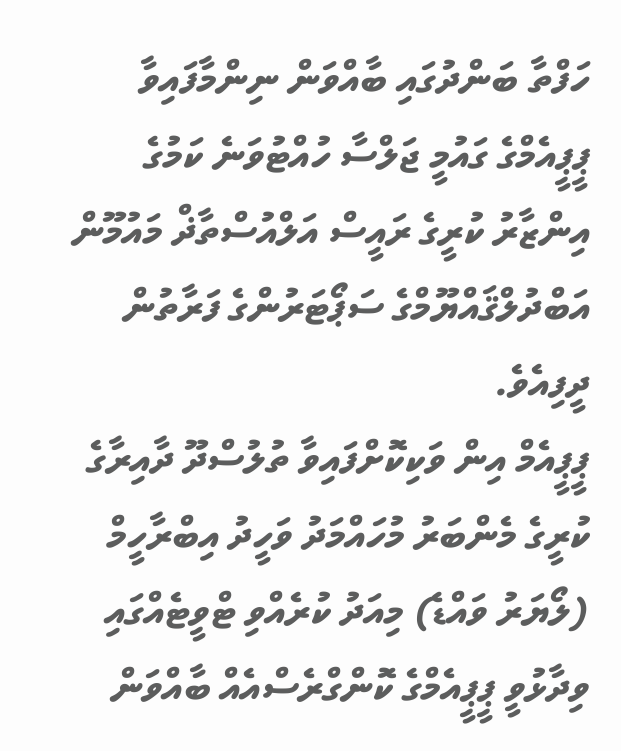ހަފްތާ ބަންދުގައި ބާއްވަން ނިންމާފައިވާ ޕީޕީއެމްގެ ގައުމީ ޖަލްސާ ހުއްޓުވަނެ ކަމުގެ އިންޒާރު ކުރީގެ ރައީސް އަލްއުސްތާޛް މައުމޫން އަބްދުލްޤައްޔޫމްގެ ސަޕޯޓަރުންގެ ފަރާތުން ދީފިއެވެ.
ޕީޕީއެމް އިން ވަކިކޮށްފައިވާ ތުލުސްދޫ ދާއިރާގެ ކުރީގެ މެންބަރު މުހައްމަދު ވަހީދު އިބްރާހީމް (ލޯޔަރު ވައްޑެ) މިއަދު ކުރެއްވި ޓްވީޓެއްގައި ވިދާޅުވީ ޕީޕީއެމްގެ ކޮންގްރެސްއެއް ބާއްވަން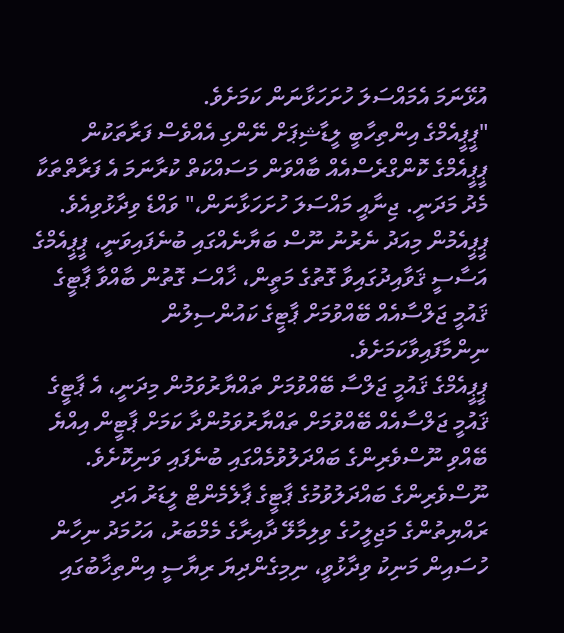އުޅޭނަމަ އެމައްސަލަ ހުށަހަޅާނަން ކަމަށެވެ.
"ޕީޕީއެމްގެ އިންތިހާބީ ލީޑާޝިޕަށް ނޭންގި އެއްވެސް ފަރާތަކުން ޕީޕީއެމްގެ ކޮންގްރެސްއެއް ބާއްވަން މަސައްކަތް ކުރާނަމަ އެ ފަރާތްތަކާ މެދު މަދަނީ. ޖިނާއީ މައްސަލަ ހުށަހަޅާނަން،" ވައްޑެ ވިދާޅުވިއެވެ.
ޕީޕީއެމުން މިއަދު ނެރުނު ނޫސް ބަޔާނެއްގައި ބުނެފައިވަނީ، ޕީޕީއެމްގެ އަސާސީ ޤަވާއިދުގައިވާ ގޮތުގެ މަތީން، ޚާއްސަ ގޮތުން ބާއްވާ ޕާޓީގެ ޤައުމީ ޖަލްސާއެއް ބޭއްވުމަށް ޕާޓީގެ ކައުންސިލުން ނިންމާފައިވާކަމަށެވެ.
ޕީޕީއެމްގެ ޤައުމީ ޖަލްސާ ބޭއްވުމަށް ތައްޔާރުވަމުން މިދަނީ، އެ ޕާޓީގެ ޤައުމީ ޖަލްސާއެއް ބޭއްވުމަށް ތައްޔާރުވަމުންދާ ކަމަށް ޕާޓީން އިއްޔެ ބޭއްވި ނޫސްވެރިންގެ ބައްދަލުވުމެއްގައި ބުނެފައި ވަނިކޮށެވެ.
ނޫސްވެރިންގެ ބައްދަލުވުމުގެ ޕާޓީގެ ޕާލެމެންޓް ލީޑަރު އަދި ރައްޔިތުންގެ މަޖިލީހުގެ ވިލިމާލޭ ދާއިރާގެ މެމްބަރު، އަހުމަދު ނިހާން ހުސައިން މަނިކު ވިދާޅުވީ، ނިމިގެންދިޔަ ރިޔާސީ އިންތިޚާބުގައި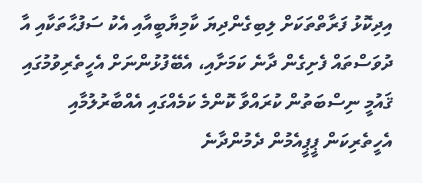އިދިކޮޅު ފަރާތްތަކަށް ލިބިގެންދިޔަ ކާމިޔާބީއާއި އެކު ސަފުޙާތަކާއި އާ ދުވަސްތައް ފެށިގެން ދާނެ ކަމަށާއި، އެބޭފުޅުންނަށް އެހީތެރިވުމުގައި ޤައުމީ ނިސްބަތުން ކުރައްވާ ކޮންމެ ކަމެއްގައި އެއްބާރުލުމާއި އެހީތެރިކަން ޕީޕީއެމުން ދެމުންދާނެ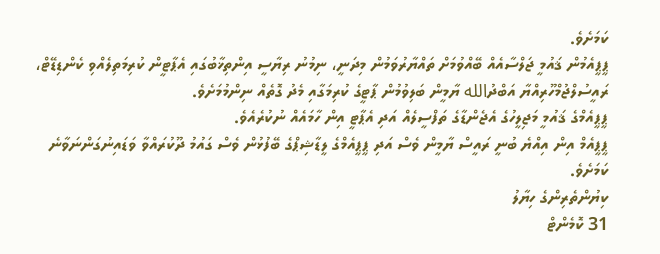ކަމަށެވެ.
ޕީޕީއެމުން ޤައުމީ ޖަލްސާއެއް ބޭއްވުމަށް ތައްޔާރުވަމުން މިދަނީ، ނިމުނު ރިޔާސީ އިންތިޚާބުގައި އެޕާޓީން ކުރިމަތިލެއްވި ކެންޑިޑޭޓް، ރައީސުލްޖުމްހޫރިއްޔާ އަބްދުالله ޔާމީން ބަލިވުމުން ޕާޓީގެ ކުރިމަގާއި މެދު ގޮތެއް ނިންމުމަށެވެ.
ޕީޕީއެމްގެ ޤައުމީ މަޖިލީހުގެ އެޖެންޑާގެ ތަފްސީލެއް އަދި އެޕާޓީ އިން ހާމައެއް ނުކުރެއެވެ.
ޕީޕީއެމް އިން އިއްޔެ ބުނީ ރައީސް ޔާމީން ވެސް އަދި ޕީޕީއެމްގެ ލީޑާޝިޕްގެ ބޭފުޅުން ވެސް ގައުމު ދޫކުރައްވާ ވަޑައިނުގަންނަވާނެ ކަމަށެވެ.
ކިޔުންތެރިންގެ ހިޔާލު
31 ކޮމެންޓް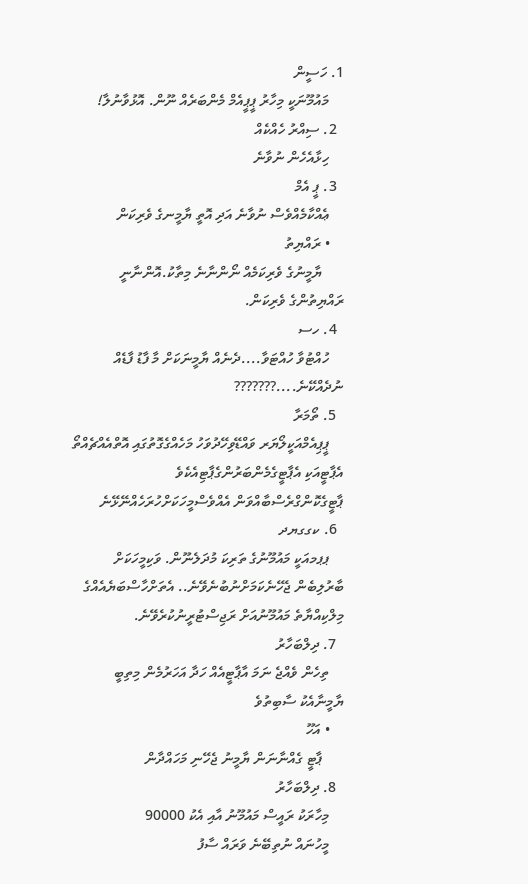1. ހަސީން
    މައުމޫނަކީ މިހާރު ޕީޕީއެމް މެންބަރެއް ނޫން. އޮޅުވާނުލާ!
  2. ސިއްރު ހެއްކެއް
    ހިޅާއެހެން ނުވާނެ
  3. ޕީ އެމް
    ޢެއްކާމެއްވެސް ނުވާނެ އަދި އޮތީ ޔާމީނގެ ވެރިކަން
    • ރައްޔިތު
      ޔާމީނުގެ ވެރިކަމެއް ނޯންނާނެ މިތާކު.އޮންނާނީ ރައްޔިތުންގެ ވެރިކަން.
  4. ހސ
    ހުއްޓުވާ ހުއްޓަވާ....ދެނެއް ޔާމީނަކަށް މާ ފާޑު ފާޑެއް ނުދެއްކޭނެ....???????
  5. ތޯމަރާ
    ޕީޕިއެމްއަކީލޯޔަރ ވައްޑޭވިހޭދުވަހު މަހެއްގެގޮތުގައި އޮތްއެއްޗެއްތޯ އެޕާޓީއަކި އެޕާޓީގެމެންބަރުންގެޕާޓިއެކެވެ ޕާޓީގެކޮންގްރެސްބާއްވަން އެއްވެސްމީހަކަށްހުރަހެއްނޭޅޭނެ
  6. ކގގޔދ
    ޕޕމއަކީ މައުމޫނުގެ ތަރިކަ މުދަލެނޫން. ވަކިމީހަކަށް ބާރުލިބެން ޖެހޭނެކަމަށްނުބުނެވޭނެ.. އެތަށްހާސްބަޔެއެއްގެ މިލްކިއްޔާތެ މައުމޫނުއަށް ރަޖިސްޓުރީނުކުރެވޭނެ.
  7. ދިލްބަހާރު
    ތިހެން ވެއްޖެ ނަމަ އާޕާޓީއެއް ހަދާ އަހަރުމެން މިތިބީ ޔާމީނާއެކު ސާބިތުވެ
    • އަހޫ
      ޕާޓީ ގެއްނާނަން ޔާމީނު ޖެހޭނި މަހައްދާން
  8. ދިލްބަހާރު
    މިހާރަކު ރައީސް މައުމޫނު އާއި އެކު 90000
    މީހުނައް ނުތިބޭނެ ވަރައް ސާފު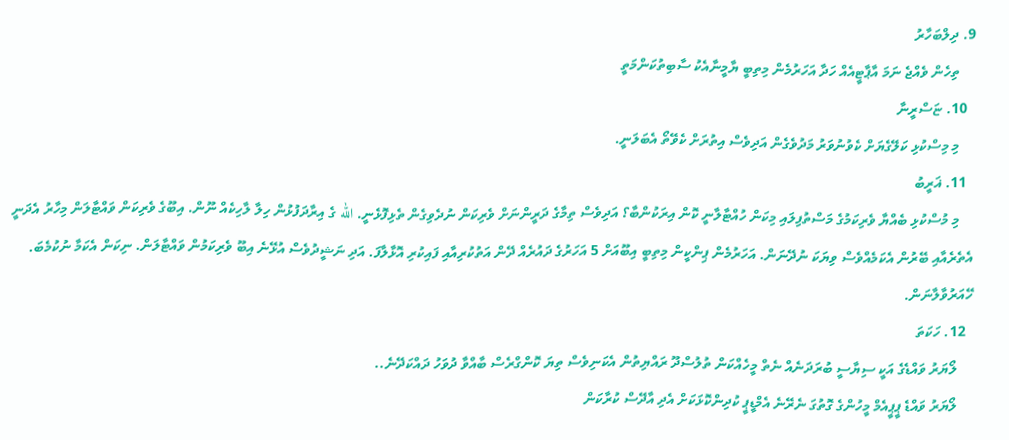9. ދިލްބަހާރު
    ތިހެން ވެއްޖެ ނަމަ އާޕާޓީއެއް ހަދާ އަހަރުމެން މިތިބީ ޔާމީނާއެކު ސާބިތުކަންމަތީ
  10. ޏަސްރީނާ
    މި މިސްކުޅި ކަލޭގެޔަށް ކެވުނުވަރު މަދުވެގެން އަދިވެސް އިތުރަށް ކެވޭތޯ އެބަލަނީ.
  11. ޣަރީބު
    މި މުސްކުޅި ބެއްޔާ ވެރިކަމުގެ މަސްތުފިލައި މިކަން ހުއްޓާލާނީ ކޮން އިރަކުންބާ؟ އަދިވެސް ތިމާގެ ދަރީންނަށް ވެރިކަން ނުދެވިގެން ތެޅިފޮޅެނީ. الله ގެ އިރާދަފުޅުން ހިލާ ލާހިކެއް ނޫން. އިބޫގެ ވެރިކަން ވައްޓާލަން މިހާރު އެދަނީ އެތެރެއާއި ބޭރުން އެކަމެއްވެސް ވިޔަކަ ނުދޭނަން. އަހަރުމެން ޕިންކީން މިތިބީ އިބޫއަށް 5 އަހަރުގެ ދައުރެއް ދޭން އަތުކުރިއާއި ފައިކުރި އޮޅާލާފަ. އަދި ނަޝީދުވެސް އުޅޭނެ އިބޫ ވެރިކަމުން ވައްޓާލަން. ނިކަން އެކަމާ ނުކުމެބަ. ހޭއަރުވާލާނަން.
  12. ހަކަތަ
    ލޯޔަރު ވައްޑެގެ އަކީ ސިޔާސީ ބުރަދަނެއް ނެތް މީހެއްކަން ތުލުސްދޫ ރައްޔިތުން އެކަނިވެސް ތިޔަ ކޮންގްރެސް ބާއްވާ ދުވަހު ދައްކަދޭނެ..
    ލޯޔަރު ވައްޑެ ޕީޕީއެމް މީހުންގެ ގޮތުގަ ނެރޭނެ އެމްޑީޕީ ކުދިންކޮޅަކަށް އެދި އާދޭސް ކުރާކަން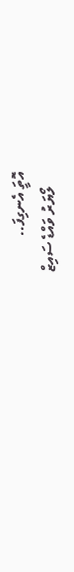އޮތަީ އެނގިފަ..
    ލޯޔަރު ވައްޑެ ސައިޒް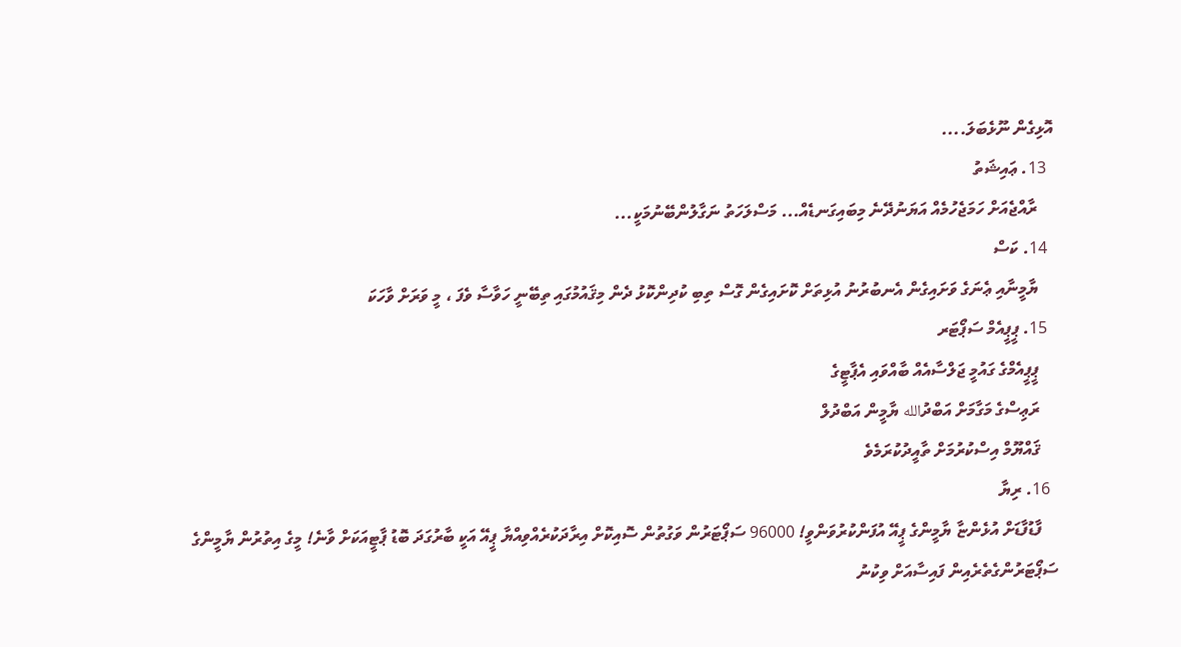އޮޅިގެން ނޫޅެބަލަ....
  13. ޢައިޝަތު
    ރާއްޖެއަށް ހަމަޖެހުމެއް އަޔަނުދޭނެ މިބައިގަނޑެއް... މަސްލަހަތު ނަގާލުންބޭނުމަކީ...
  14. ކަސް
    ޔާމީނާއި ޢެނަގެ ވަށައިގެން އެނބުރުނު އުޅިތަށް ކޮށައިގެން ގޮސް ތިބި ކުދިންކޮޅު ދެން މިޤައުމުގައި ތިބޭނީ ހަވާސާ ވެފަ ، މީ ވަރަށް ވާހަކަ
  15. ޕީޕީއެމް ސަޕޯޓަރ
    ޕީޕީއެމްގެ ގައުމީ ޖަލްސާއެއް ބާއްވައި އެޕާޓީގެ
    ރަޢިސްގެ މަގާމަށް އަބްދުالله ޔާމީން އަބްދުލް
    ޤައްޔޫމް އިސްކުރުމަށް ތާއީދުކުރަމެވެ
  16. ރިޔާ
    ފާޑުފާޑަށް އުޅެންޏާ ޔާމީންގެ ޕީއޭ އުފަންކުރުވަންވީ! 96000 ސަޕޯޓަރުން ވަގުތުން ސޮއިކޮށް އިރާދަކުރެއްވިއްޔާ ޕީއޭ އަކީ ބާރުގަދަ ބޮޑު ޕާޓީއަކަށް ވާނެ! މީގެ އިތުރުން ޔާމީންގެ ސަޕޯޓަރުންގެތެރެއިން ފައިސާއަށް ވިކުނު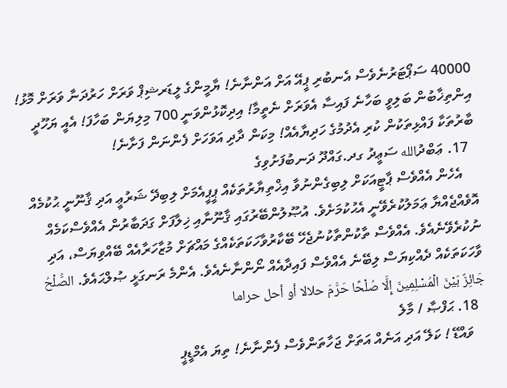40000 ސަޕޯޓަރުނެވެސް އެނބުރި ޕީއޭ އަށް އަންނާނެ! ޔާމީންގެ ލީޑަރޝިޕް ވަރަށް ހަރުދަނާ ވަރަށް މޮޅު! އިންތިޚާބުން ބަލިވީ ބަހާނެ ފައިސާ އެވަރަށް ނެތީމާ! އިދިކޮޅުންވަނީ 700 މިލިޔަން ބަހާފަ! އެއީ ޔަހޫދީ ބާރުތަކާ ފައްޅިތަކުން ކުރި އެދުމުގެ ހަދިޔާއެއް! މިކަން ދާދި އަވަހަށް ފެންނަން ފަށާނެ!
  17. ޢަބްދުالله ސަޢީދު ގދ.ގައްދޫ ދަނބުފަށުވިގެ
    އެހެން އެއްވެސް ޕާޓީއަކަށް ލިބިގެންނުވާ އިޚްތިޔާރުތަކެއް ޕީޕީއެމަށް ލިބިދޭ ޝަރުޢީ އަދި ޤާނޫނީ ޙުކުމެއް އޮވެއްޖެއްޔާ ޢަމަލުކުރެވޭނީ އެޙުކުމަށެވެ. އުޞޫލުންބޭރުގައި ޤާނޫނާއި ޚިލާފަށް ގަދަބާރުން އެއްވެސްކަމެއް ނުކުރެވޭނެއެވެ. އެއްވެސް ތާކުންތާކުނުޖެހޭ ބޭކާރުވާހަކަތަކެއްގެ މައްޗަށް މުޒާހަރާއެއް ބޭއްވިޔަސް، އަދި ވާހަކަތަކެއް ދެއްކިޔަސް ލިބޭނެ އެއްވެސް ފައިދާއެއް ނޯންނާނެއެވެ. އެންމެ ރަނގަޅީ ޞުލްޙައެވެ. الصُّلْحُ جَائِزٌ بَيْنَ الْمُسْلِمِينَ إِلَّا صُلْحًا حَرَّمَ حلالا أو أحل حراما
  18. ޙަފްޞާ / މާލެ
    ވައްޑޭ ! ކަލޭ އަދި އަނެއް އަތަށް ޖަހާތަންވެސް ފެންނާނެ! ތިޔަ އެމްޑީޕީ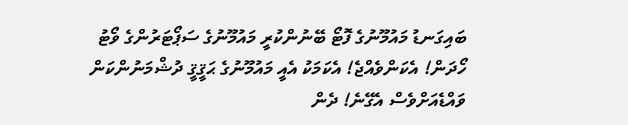ބައިގަނޑު މައުމޫނުގެ ފޮޓޯ ބޭނުންކުރީ މައުމޫނުގެ ސަޕޯޓަރުންގެ ވޯޓު ހޯދަން! އެކަންވެއްޖެ! އެކަމަކު އެއީ މައުމޫނުގެ ޙަޤީޤީ ދުޝްމަނުންކަން ވައްޑެއަށްވެސް އެގޭނެ! ދެން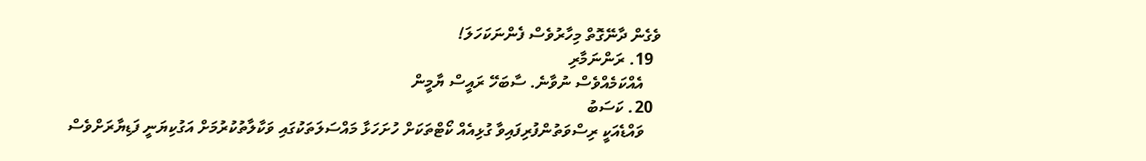ވެގެން ދާނޭގޮތް މިހާރުވެސް ފެންނަކަހަލަ!
  19. ރަންނަމާރި
    އެއްކަމެއްވެސް ނުވާނެ. ސާބަހޭ ރައީސް ޔާމީން
  20. ކަސަބު
    ވައްޑެއަކީ ރިސްވަތުންފުރިފައިވާ ގުޅިއެއް ކޯޓްތަކަށް ހުށަހަޅާ މައްސަލަތަކުގައި ވަކާލާތުކުރުމަށް އަގުކިޔަނީ ފަޑިޔާރަށްވެސް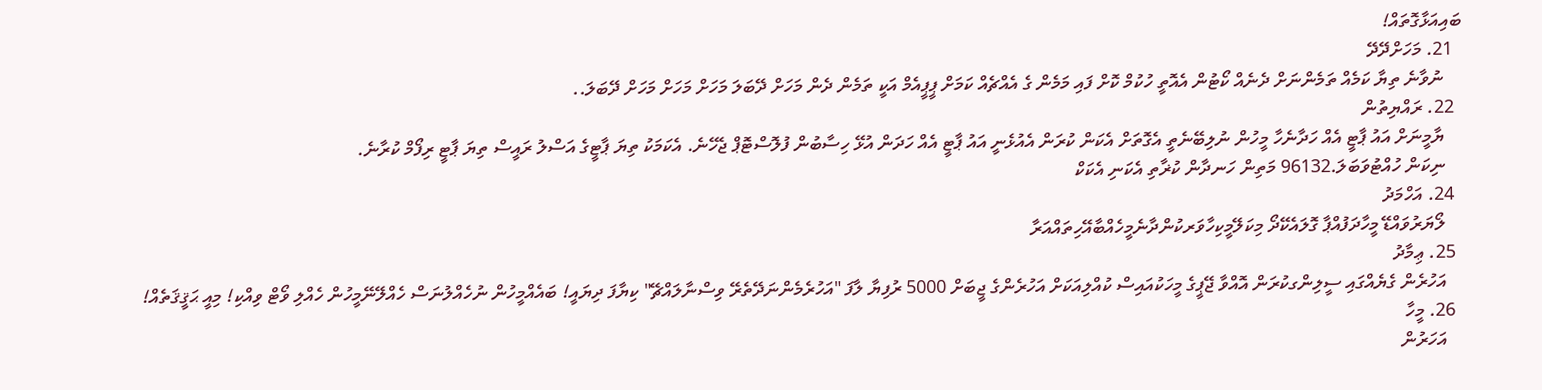ބައިއަޅާގޮތައް!
  21. މަހަށްދޭދޭ
    ނުވާނެ ތިޔާ ކަމެއް ތަމެންނަށް ދެނެއް ކޯޓުން އެއޮތީ ހުކުމް ކޮށް ފައި މަމެން ގެ އެއްޗެއް ކަމަށް ޕީޕީއެމް އަކީ ތަމެން ދެން މަހަށް ދޭބަލަ މަހަށް މަހަށް މަހަށް ދޭބަލަ..
  22. ރައްޔިތުން
    ޔާމީނަށް އައު ޕާޓީ އެއް ހަދާނެހާ މީހުން ނުލިބޭނެތީ އެގޮތަށް އެކަން ކުރަން އެއުޅެނީ އައު ޕާޓީ އެއް ހަދަން އުޅޭ ހިސާބުން ފުލޮސްޓޮޕް ޖެހޭނެ. އެކަމަކު ތިޔަ ޕާޓީގެ އަސްލު ރައީސް ތިޔަ ޕާޓީ ރިފޯމް ކުރާނެ.
    ނިކަން ހުއްޓުވަބަލަ.96132 މަތިން ހަނދާން ކުޜާތި އެކަނި އެކަކް
  24. އަހްމަދު
    ލޯޔަރުވައްޑޭ މީހާދަފުއްޕާ ގޮލައެކޭދޯ މިކަލޭމީކިހާވަރކުންދާނެމީހެއްބާއޭހިތައްއަރާ
  25. ޢިމާދު
    އަހުރެން ގެޔެއްގައި ސީލިންގކުރަން އޮއްވާ ޖޭޕީގެ މީހަކުއައިސް ކުއްލިއަކަށް އަހުރެންގެ ޖީބަށް 5000 ރުފިޔާ ލާފަ "އަހުރެމެންނަދޭތެރޭ ވިސްނާލައްޗޭ" ކިޔާފަ ދިޔައީ! ބައެއްމީހުން ނުހެއްލުނަސް ހެއްލޭނޭމީހުން ހެއްލި ވޯޓް ވިއްކި! މިއީ ޙަޤީޤަތެއް!
  26. މީހާ
    އަހަރުން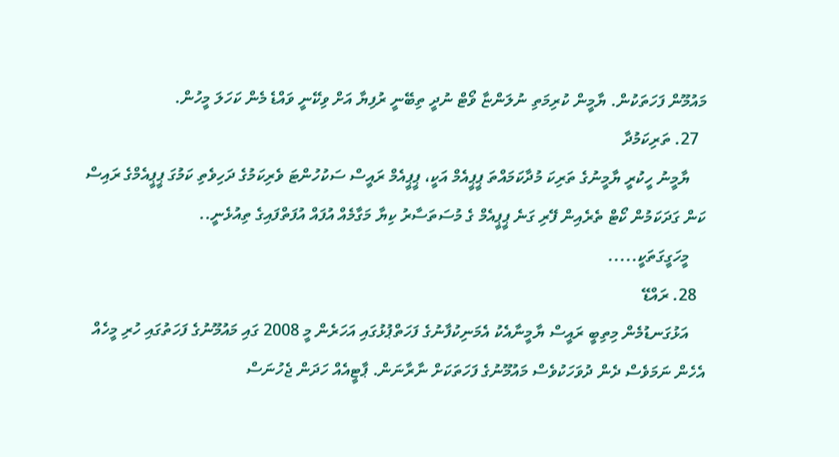މައުމޫން ފަހަތަކުން. ޔާމީން ކުރިމަތި ނުލަންޏާ ވޯޓް ނުދީ ތިބޭނީ ރުފިޔާ އަށް ވިކޭނީ ވައްޑެ މެން ކަހަލަ މީހުން.
  27. ތަރިކަމުދާ
    ޔާމީނު ހީކުރީ ޔާމީނުގެ ތަރިކަ މުދާކަމައްތަ ޕީޕީއެމް އަކީ، ޕީޕީއެމް ރައީސް ސަކުހުންޓަ ވެރިކަމުގެ ދަހިވެތި ކަމުގަ ޕީޕީއެމްގެ ރައިސް ކަން ގަދަކަމުން ކޯޓް ތެރެއިން ފޭރި ގަނެ ޕީޕީއެމް ގެ މުސަތަސާރު ކިޔާ މަގާމެއް އުފައް އުފަތްފައިގެ ތިއުޅެނީ..
    މީހަގީގަތަކީ.....
  28. ރައްޑޭ
    އަޅުގަނޑުމެން މިތިބީ ރައީސް ޔާމީނާއެކު އެމަނިކުފާނުގެ ފަހަތްޕުޅުގައި އަހަރެން މީ 2008 ގައި މައުމޫނުގެ ފަހަތުގައި ހުރި މީހެއް އެހެން ނަމަވެސް ދެން ދުވަހަކުވެސް މައުމޫނުގެ ފަހަތަކަށް ނާރާނަން. ޕާޓީއެއް ހަދަން ޖެހުނަސް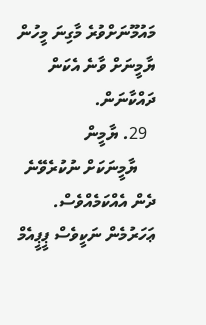މައުމޫނަށްވުރެ މާގިނަ މީހުން ޔާމީނަށް ވާނެ އެކަން ދައްކާނަން.
  29. ޔާމީން
    ޔާމީނަކަށް ނުކުރެވޭނެ ދެން އެއްކަމެއްވެސް. ޢަހަރުމެން ނަކީވެސް ޕީޕީއެމް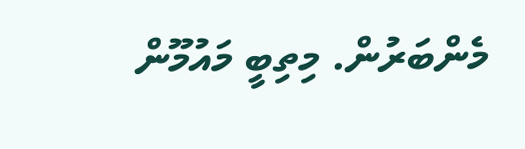މެންބަރުން. މިތިބީ މައުމޫން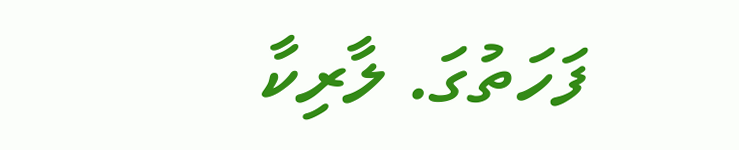ފަހަތުގަ. ލާރިކާ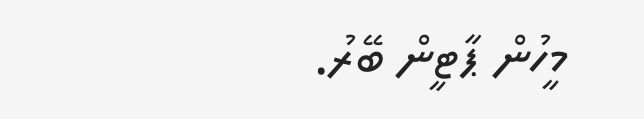މީހުން ޕާޓީން ބޭރު.